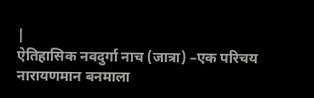|
ऐतिहासिक नवदुर्गा नाच (जात्रा) –एक परिचय
नारायणमान बनमाला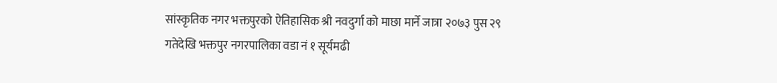सांस्कृतिक नगर भक्तपुरको ऐतिहासिक श्री नवदुर्गा को माछा मार्ने जात्रा २०७३ पुस २९ गतेदेखि भक्तपुर नगरपालिका वडा नं १ सूर्यमढी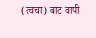(त्वचा) बाट वापी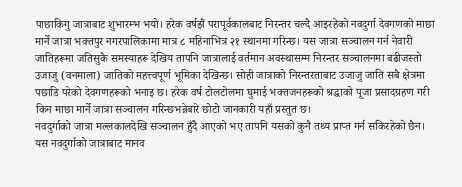पाछाकिगु जात्राबाट शुभारम्भ भयो। हरेक वर्षझैं परापूर्वकालबाट निरन्तर चल्दै आइरहेको नवदुर्गा देवगणको माछा मार्ने जात्रा भक्तपुर नगरपालिकामा मात्र ८ महिनाभित्र २१ स्थानमा गरिन्छ। यस जात्रा सञ्चालन गर्न नेवारी जातिहरूमा जतिसुकै समस्याहरू देखिय तापनि जात्रालाई वर्तमान अवस्थासम्म निरन्तर सञ्चालनमा बढीजस्तो उजाजु (वनमाला) जातिको महत्त्वपूर्ण भूमिका देखिन्छ। सोही जात्राको निरन्तरताबाट उजाजु जाति सबै क्षेत्रमा पछाडि परेको देवगणहरूको भनाइ छ। हरेक वर्ष टोलटोलमा घुमाई भक्तजनहरूको श्रद्धाको पूजा प्रसादग्रहण गरी किन माछा मार्ने जात्रा सञ्चालन गरिन्छभन्नेबारे छोटो जानकारी यहाँ प्रस्तुत छ।
नवदुर्गाको जात्रा मल्लकालदेखि सञ्चालन हुँदै आएको भए तापनि यसको कुनै तथ्य प्राप्त गर्न सकिरहेको छैन। यस नवदुर्गाको जात्राबाट मानव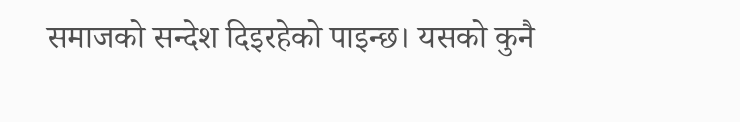समाजको सन्देश दिइरहेको पाइन्छ। यसको कुनै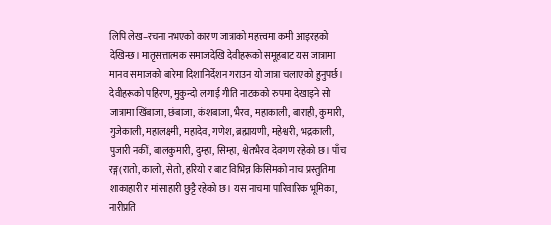लिपि लेख–रचना नभएको कारण जात्राको महत्त्वमा कमी आइरहको देखिन्छ। मातृसत्तात्मक समाजदेखि देवीहरूको समूहबाट यस जात्रामा मानव समाजको बारेमा दिशानिर्देशन गराउन यो जात्रा चलाएको हुनुपर्छ। देवीहरूको पहिरण, मुकुन्दो लगाई गीति नाटकको रुपमा देखाइने सो जात्रामा खिंबाजा, छंबाजा, कंशबाजा, भैरव, महाकाली, बाराही, कुमारी, गुजेकाली, महालक्ष्मी, महादेव, गणेश, ब्रह्मायणी, महेश्वरी, भद्रकाली, पुजारी नकीं, बालकुमारी, दुम्हा, सिम्हा, श्वेतभैरव देवगण रहेको छ। पाँच रङ्ग(रातो, कालो, सेतो, हरियो र बाट विभिन्न किसिमको नाच प्रस्तुतिमा शाकाहारी र मांसाहारी छुट्टै रहेको छ। यस नाचमा पारिवारिक भूमिका, नारीप्रति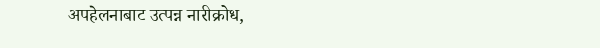अपहेलनाबाट उत्पन्न नारीक्रोध,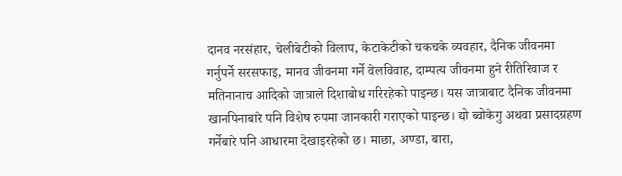दानव नरसंहार, चेलीबेटीको विलाप, केटाकेटीको चकचके व्यवहार, दैनिक जीवनमा गर्नुपर्ने सरसफाइ, मानव जीवनमा गर्ने वेलविवाह, दाम्पत्य जीवनमा हुने रीतिरिवाज र मतिनानाच आदिको जात्राले दिशाबोध गरिरहेको पाइन्छ। यस जात्राबाट दैनिक जीवनमा खानपिनाबारे पनि विशेष रुपमा जानकारी गराएको पाइन्छ। द्यो ब्वोकेगु अथवा प्रसादग्रहण गर्नेबारे पनि आधारमा देखाइरहेको छ। माछा, अण्डा, बारा,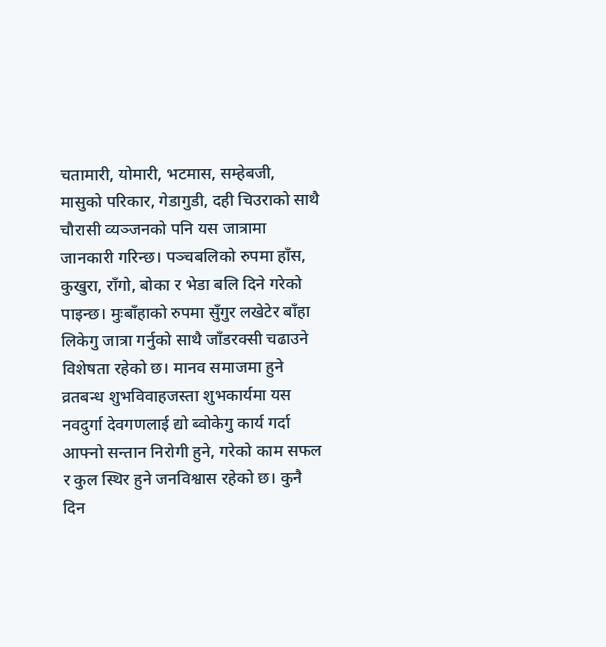चतामारी, योमारी, भटमास, सम्हेबजी, मासुको परिकार, गेडागुडी, दही चिउराको साथै चौरासी व्यञ्जनको पनि यस जात्रामा जानकारी गरिन्छ। पञ्चबलिको रुपमा हाँस, कुखुरा, राँगो, बोका र भेडा बलि दिने गरेको पाइन्छ। मुःबाँहाको रुपमा सुँगुर लखेटेर बाँहा लिकेगु जात्रा गर्नुको साथै जाँडरक्सी चढाउने विशेषता रहेको छ। मानव समाजमा हुने व्रतबन्ध शुभविवाहजस्ता शुभकार्यमा यस नवदुर्गा देवगणलाई द्यो ब्वोकेगु कार्य गर्दा आफ्नो सन्तान निरोगी हुने, गरेको काम सफल र कुल स्थिर हुने जनविश्वास रहेको छ। कुनै दिन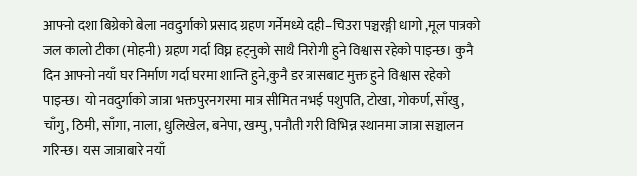आफ्नो दशा बिग्रेको बेला नवदुर्गाको प्रसाद ग्रहण गर्नेमध्ये दही–चिउरा पञ्चरङ्गी धागो ,मूल पात्रको जल कालो टीका (मोहनी) ग्रहण गर्दा विघ्न हट्नुको साथै निरोगी हुने विश्वास रहेको पाइन्छ। कुनै दिन आफ्नो नयाँ घर निर्माण गर्दा घरमा शान्ति हुने,कुनै डर त्रासबाट मुक्त हुने विश्वास रहेको पाइन्छ। यो नवदुर्गाको जात्रा भक्तपुरनगरमा मात्र सीमित नभई पशुपति, टोखा, गोकर्ण, साँखु, चाँगु, ठिमी, साँगा, नाला, धुलिखेल, बनेपा, खम्पु, पनौती गरी विभिन्न स्थानमा जात्रा सञ्चालन गरिन्छ। यस जात्राबारे नयाँ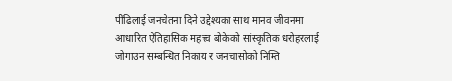पींढिलाई जनचेतना दिने उद्देश्यका साथ मानव जीवनमा आधारित ऐतिहासिक महत्त्व बोकेको सांस्कृतिक धरोहरलाई जोगाउन सम्बन्धित निकाय र जनचासोको निम्ति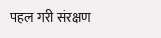पहल गरी संरक्षण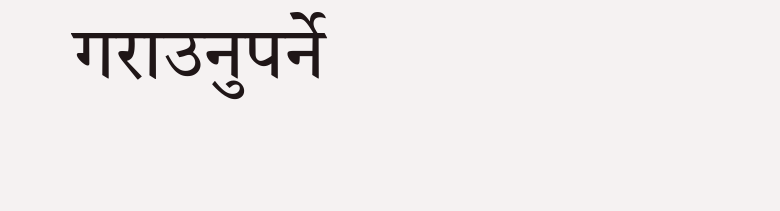गराउनुपर्ने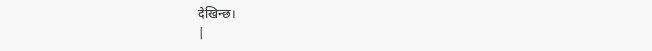देखिन्छ।
|